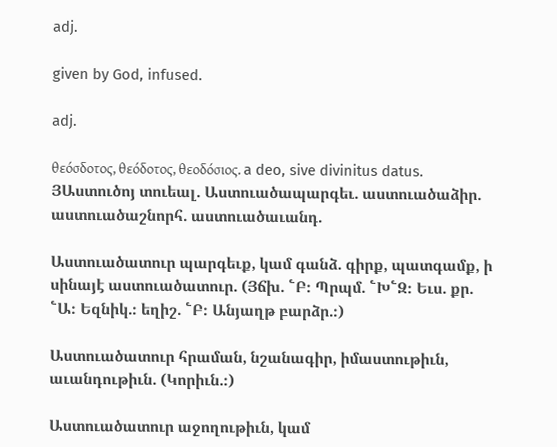adj.

given by God, infused.

adj.

θεόσδοτος, θεόδοτος, θεοδόσιος. a deo, sive divinitus datus. ՅԱստուծոյ տուեալ. Աստուածապարգեւ. աստուածաձիր. աստուածաշնորհ. աստուածաւանդ.

Աստուածատուր պարգեւք, կամ գանձ. գիրք, պատգամք, ի սինայէ աստուածատուր. (Յճխ. ՟Բ։ Պրպմ. ՟Խ՟Զ։ Եւս. քր. ՟Ա։ Եզնիկ.։ եղիշ. ՟Բ։ Անյաղթ բարձր.։)

Աստուածատուր հրաման, նշանագիր, իմաստութիւն, աւանդութիւն. (Կորիւն.։)

Աստուածատուր աջողութիւն, կամ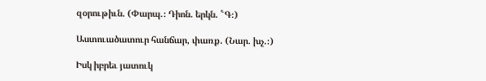զօրութիւն. (Փարպ.։ Դիոն. երկն. ՟Գ։)

Աստուածատուր հանճար, փառք. (Նար. խչ.։)

Իսկ իբրեւ յատուկ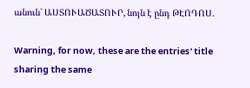անուն՝ ԱՍՏՈՒԱԾԱՏՈՒՐ, նոյն է ընդ ԹԷՈԴՈՍ.

Warning, for now, these are the entries' title sharing the same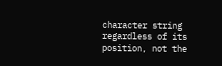character string regardless of its position, not the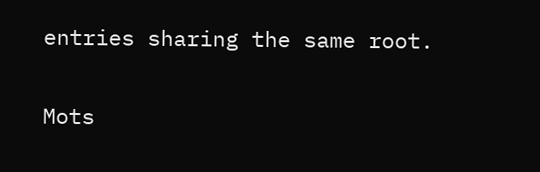entries sharing the same root.

Mots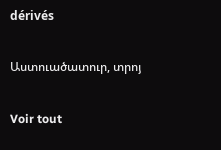dérivés

Աստուածատուր, տրոյ

Voir tout